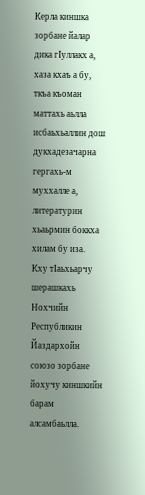Керла киншка зорбане йалар дика гӀуллакх а, хаза кхаъ а бу, ткъа къоман маттахь аьлла исбаьхьаллин дош дукхадезачарна гергахь-м муххалле а, литературин хьаьрмин боккха хилам бу иза.
Кху тӀаьхьарчу шерашкахь Нохчийн Республикин Йаздархойн союзо зорбане йохучу киншкийн барам алсамбаьлла.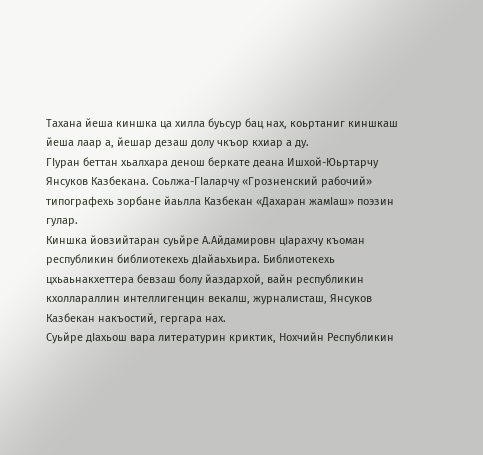Тахана йеша киншка ца хилла буьсур бац нах, коьртаниг киншкаш йеша лаар а, йешар дезаш долу чкъор кхиар а ду.
ГӀуран беттан хьалхара денош беркате деана Ишхой-Юьртарчу Янсуков Казбекана. Соьлжа-ГӀаларчу «Грозненский рабочий» типографехь зорбане йаьлла Казбекан «Дахаран жамӀаш» поэзин гулар.
Киншка йовзийтаран суьйре А.Айдамировн цӀарахчу къоман республикин библиотекехь дӀайаьхьира. Библиотекехь цхьаьнакхеттера бевзаш болу йаздархой, вайн республикин кхоллараллин интеллигенцин векалш, журналисташ, Янсуков Казбекан накъостий, гергара нах.
Суьйре дӀахьош вара литературин криктик, Нохчийн Республикин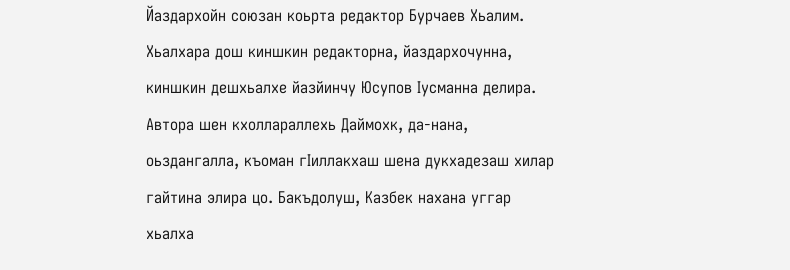Йаздархойн союзан коьрта редактор Бурчаев Хьалим.
Хьалхара дош киншкин редакторна, йаздархочунна, киншкин дешхьалхе йазйинчу Юсупов Ӏусманна делира. Автора шен кхоллараллехь Даймохк, да-нана, оьздангалла, къоман гӀиллакхаш шена дукхадезаш хилар гайтина элира цо. Бакъдолуш, Казбек нахана уггар хьалха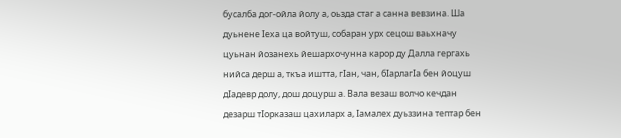бусалба дог-ойла йолу а, оьзда стаг а санна вевзина. Ша дуьнене Ӏеха ца войтуш, собаран урх сецош ваьхначу цуьнан йозанехь йешархочунна карор ду Далла гергахь нийса дерш а, ткъа иштта, гӀан, чан, бӀарлагӀа бен йоцуш дӀадевр долу, дош доцурш а. Вала везаш волчо кечдан дезарш тӀорказаш цахиларх а, Ӏамалех дуьззина тептар бен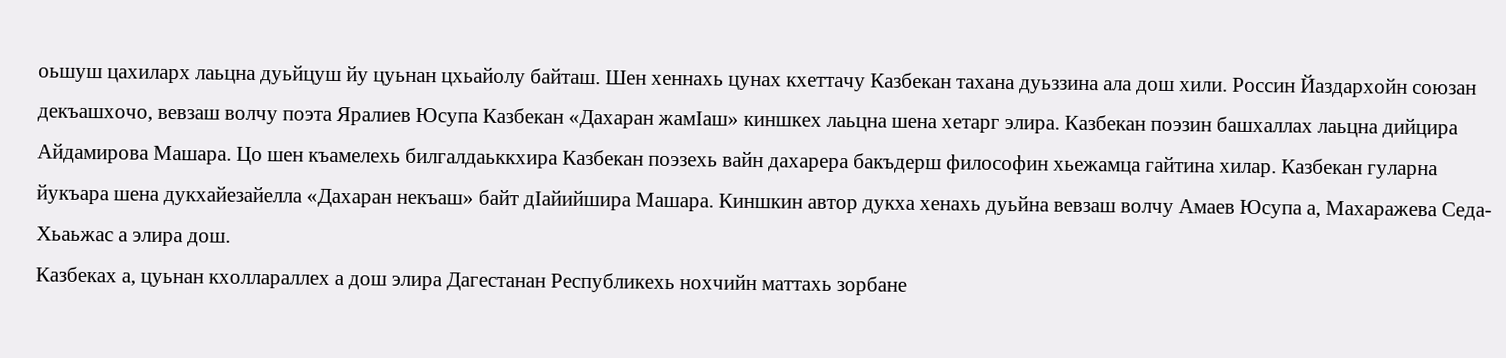оьшуш цахиларх лаьцна дуьйцуш йу цуьнан цхьайолу байташ. Шен хеннахь цунах кхеттачу Казбекан тахана дуьззина ала дош хили. Россин Йаздархойн союзан декъашхочо, вевзаш волчу поэта Яралиев Юсупа Казбекан «Дахаран жамIаш» киншкех лаьцна шена хетарг элира. Казбекан поэзин башхаллах лаьцна дийцира Айдамирова Машара. Цо шен къамелехь билгалдаьккхира Казбекан поэзехь вайн дахарера бакъдерш философин хьежамца гайтина хилар. Казбекан гуларна йукъара шена дукхайезайелла «Дахаран некъаш» байт дӀайийшира Машара. Киншкин автор дукха хенахь дуьйна вевзаш волчу Амаев Юсупа а, Махаражева Седа-Хьаьжас а элира дош.
Казбеках а, цуьнан кхоллараллех а дош элира Дагестанан Республикехь нохчийн маттахь зорбане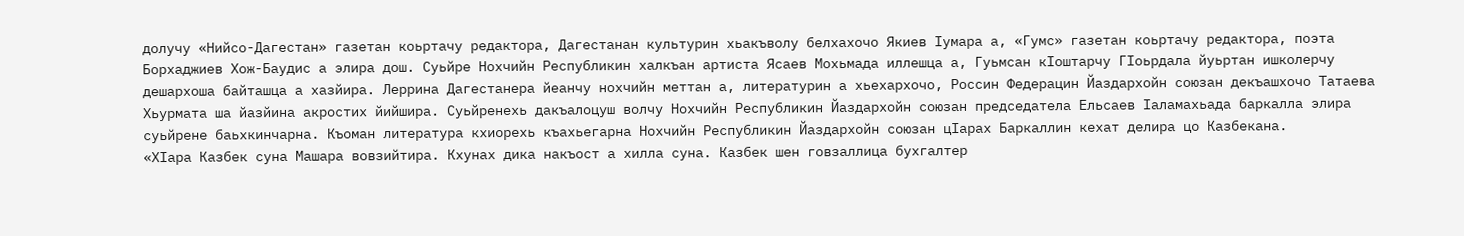долучу «Нийсо-Дагестан» газетан коьртачу редактора, Дагестанан культурин хьакъволу белхахочо Якиев Ӏумара а, «Гумс» газетан коьртачу редактора, поэта Борхаджиев Хож-Баудис а элира дош. Суьйре Нохчийн Республикин халкъан артиста Ясаев Мохьмада иллешца а, Гуьмсан кӀоштарчу ГӀоьрдала йуьртан ишколерчу дешархоша байташца а хазйира. Леррина Дагестанера йеанчу нохчийн меттан а, литературин а хьехархочо, Россин Федерацин Йаздархойн союзан декъашхочо Татаева Хьурмата ша йазйина акростих йийшира. Суьйренехь дакъалоцуш волчу Нохчийн Республикин Йаздархойн союзан председатела Ельсаев Ӏаламахьада баркалла элира суьйрене баьхкинчарна. Къоман литература кхиорехь къахьегарна Нохчийн Республикин Йаздархойн союзан цӀарах Баркаллин кехат делира цо Казбекана.
«ХӀара Казбек суна Машара вовзийтира. Кхунах дика накъост а хилла суна. Казбек шен говзаллица бухгалтер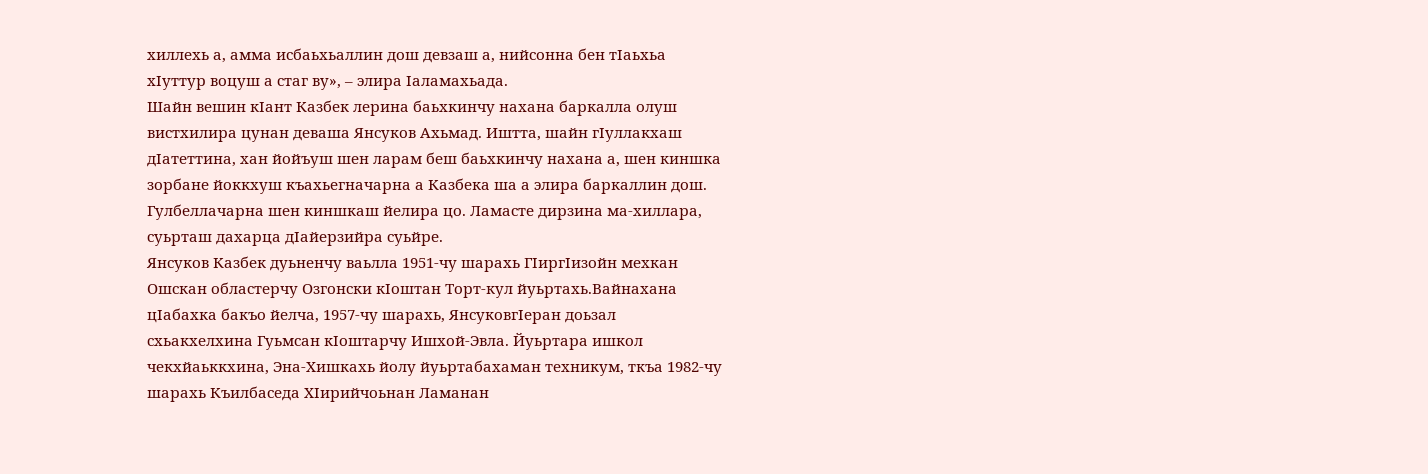хиллехь а, амма исбаьхьаллин дош девзаш а, нийсонна бен тӀаьхьа хӀуттур воцуш а стаг ву», – элира Ӏаламахьада.
Шайн вешин кӀант Казбек лерина баьхкинчу нахана баркалла олуш вистхилира цунан деваша Янсуков Ахьмад. Иштта, шайн гӀуллакхаш дӀатеттина, хан йойъуш шен ларам беш баьхкинчу нахана а, шен киншка зорбане йоккхуш къахьегначарна а Казбека ша а элира баркаллин дош. Гулбеллачарна шен киншкаш йелира цо. Ламасте дирзина ма-хиллара, суьрташ дахарца дӀайерзийра суьйре.
Янсуков Казбек дуьненчу ваьлла 1951-чу шарахь ГӀиргӀизойн мехкан Ошскан областерчу Озгонски кӀоштан Торт-кул йуьртахь.Вайнахана цӀабахка бакъо йелча, 1957-чу шарахь, ЯнсуковгӀеран доьзал схьакхелхина Гуьмсан кӀоштарчу Ишхой-Эвла. Йуьртара ишкол чекхйаьккхина, Эна-Хишкахь йолу йуьртабахаман техникум, ткъа 1982-чу шарахь Къилбаседа ХIирийчоьнан Ламанан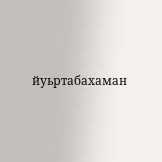йуьртабахаман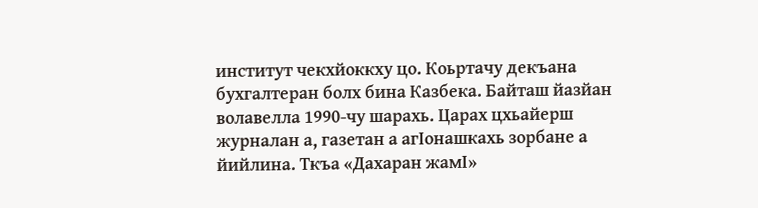институт чекхйоккху цо. Коьртачу декъана бухгалтеран болх бина Казбека. Байташ йазйан волавелла 1990-чу шарахь. Царах цхьайерш журналан а, газетан а агӀонашкахь зорбане а йийлина. Ткъа «Дахаран жамӀ»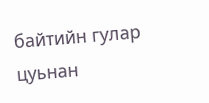байтийн гулар цуьнан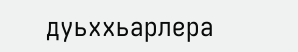дуьххьарлера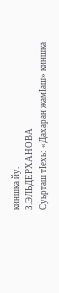киншка йу.
З.ЭЛЬДЕРХАНОВА
Суьрташ тӀехь: «Дахаран жамӀаш» киншка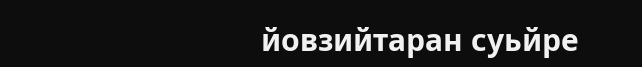йовзийтаран суьйре